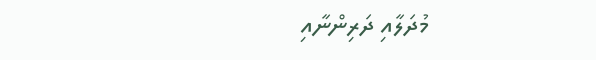މުދަލާއި ދަރިންނާއި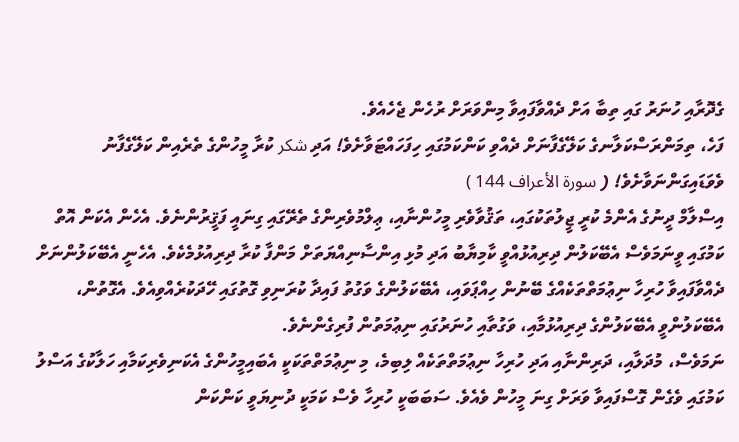ގެދޮރާއި ހުނަރު ގައި ތިބާ އަށް ދެއްވާފައިވާ މިންވަރަށް ރުހެން ޖެހެއެވެ.
ފަހެ، ތިމަންރަސްކަލާނގެ ކަލޭގެފާނަށް ދެއްވި ކަންކަމުގައި ހިފަހައްޓަވާށެވެ! އަދި شكر ކުރާ މީހުންގެ ތެރެއިން ކަލޭގެފާނު ވެވަޑައިގަންނަވާށެވެ! ( سورة الأعراف 144 )
އިސްލާމް ދީނުގެ އެންމެ ކުރީ ޖީލުތަކުގައި، ތަޤުވާވެރި މީހުންނާއި، ޢިލްމުވެރިންގެ ތެރޭގައި ގިނައީ ފަޤީރުންނެވެ. އެހެން އެކަން އޮތް ކަމުގައި ވީނަމަވެސް އެބޭކަލުން ދިރިއުޅުއްވީ ކާމިޔާބު އަދި މުޅި އިންސާނިއްޔަތަށް މަންފާ ކުރާ ދިރިއުޅުމެކެވެ. އެހެނީ އެބޭކަލުންނަށް ދެއްވާފައިވާ ހުރިހާ ނިޢުމަތްތަކެއްގެ ބޭނުން ހިއްޕަވައި، އެބޭކަލުންގެ ވަގުތު ފައިދާ ކުރަނިވި ގޮތުގައި ހޭދަކުރެއްވިއެވެ. އެގޮތުން، އެބޭކަލުންވީ އެބޭކަލުންގެ ދިރިއުޅުމާއި، ވަގުތާއި ހުނަރުގައި ނިޢުމަތުން ފުރިގެންނެވެ.
ނަމަވެސް، މުދަލާއި، ދަރިންނާއި އަދި ހުރިހާ ނިޢުމަތްތަކެއް ލިބިމެ، މި ނިޢުމަތްތަކަކީ އެބައިމީހުންގެ އެކަނިވެރިކަމާއި ހަލާކުގެ އަސްލު ކަމުގައި ވެގެން ގޮސްފައިވާ ވަރަށް ގިނަ މީހުން ވެއެވެ. ސަބަބަކީ ހުރިހާ ވެސް ކަމަކީ ދުނިޔަވީ ކަންކަން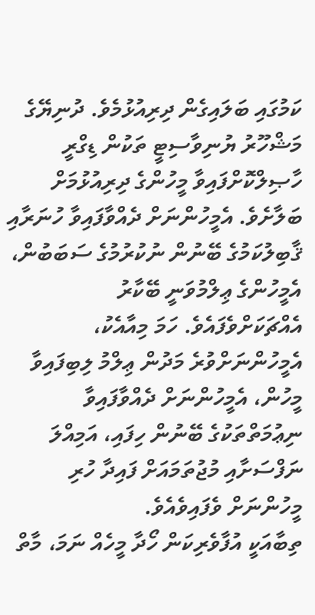ކަމުގައި ބަލައިގެން ދިރިއުޅުމެވެ. ދުނިޔޭގެ މަޝްހޫރު ޔުނިވާސިޓީ ތަކުން ޑިގްރީ ހާޞިލްކޮށްފައިވާ މީހުންގެ ދިރިއުޅުމަށް ބަލާށެވެ. އެމީހުންނަށް ދެއްވާފައިވާ ހުނަރާއި ޤާބިލުކަމުގެ ބޭނުން ނުކުރުމުގެ ސަބަބުން، އެމީހުންގެ ޢިލްމުވަނީ ބޭކާރު އެއްޗަކަށްވެފައެވެ. ހަމަ މިއާއެކު، އެމީހުންނަށްވުރެ މަދުން ޢިލްމު ލިބިފައިވާ މީހުން، އެމީހުންނަށް ދެއްވާފައިވާ ނިޢުމަތްތަކުގެ ބޭނުން ހިފައި، އަމިއްލަ ނަފްސަށާއި މުޖުތަމައަށް ފައިދާ ހުރި މީހުންނަށް ވެފައިވެއެވެ.
ތިބާއަކީ އުފާވެރިކަން ހޯދާ މީހެއް ނަމަ، މާތް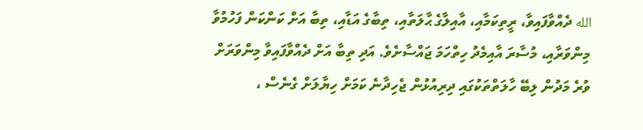الله ދެއްވާފައިވާ، ރީތިކަމާއި، އާއިލާގެ ޙާލަތާއި، ތިބާގެ އަޑާއި، ތިބާ އަށް ކަންކަން ފަހުމުވާ މިންވަރާއި، މުސާރަ އާއިމެދު ހިތްހަމަ ޖައްސާށެވެ. އަދި ތިބާ އަށް ދެއްވާފައިވާ މިންވަރަށް ވުރެ މަދުން ލިބޭ ހާލަތްތަކުގައި ދިރިއުޅުން ޖެހިދާނެ ކަމަށް ހިޔާލަށް ގެނެސް ،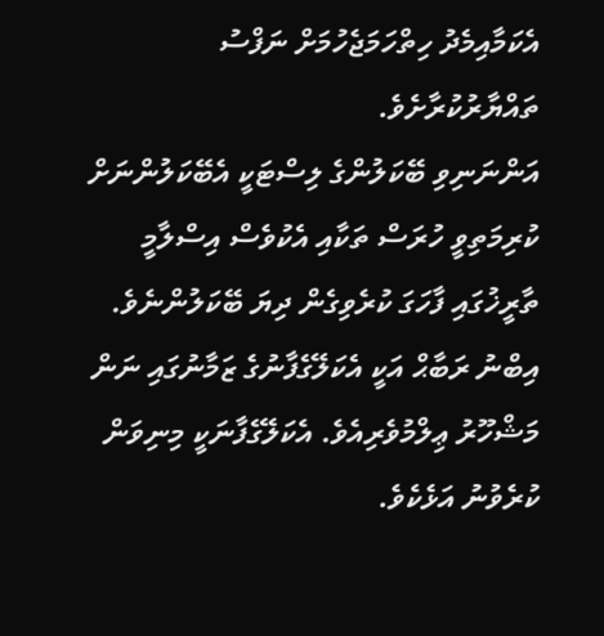އެކަމާއިމެދު ހިތްހަމަޖެހުމަށް ނަފްސު ތައްޔާރުކުރާށެވެ.
އަންނަނިވި ބޭކަލުންގެ ލިސްޓަކީ އެބޭކަލުންނަށް ކުރިމަތިވީ ހުރަސް ތަކާއި އެކުވެސް އިސްލާމީ ތާރީޚުގައި ފާހަގަ ކުރެވިގެން ދިޔަ ބޭކަލުންނެވެ.
އިބްނު ރަބާޙް އަކީ އެކަލޭގެފާނުގެ ޒަމާނުގައި ނަން މަޝްހޫރު ޢިލްމުވެރިއެވެ. އެކަލޭގެފާނަކީ މިނިވަން ކުރެވުނު އަޅެކެވެ.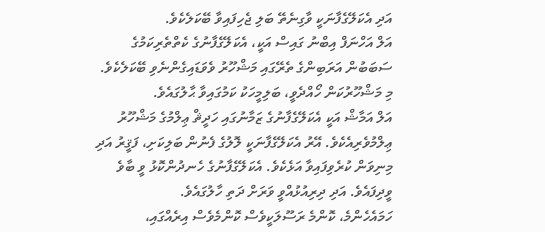އަދި އެކަލޭގެފާނަކީ ވާގިނެތޭ ބަލި ޖެހިފައިވާ ބޭކަލެކެވެ.
އަލް އަހްނަފް އިބްނު ގައިސް އަކީ، އެކަލޭގެފާނުގެ ކެތްތެރިކަމުގެ ސަބަބުން އަރަބިންގެ ތެރޭގައި މަޝްހޫރު ވެވަޑައިގެންނެވި ބޭކަލެކެވެ. މި މަޝްހޫރުކަން ހޯއްދެވީ، ބަލިމީހަކު ކަމުގައިވާ ޙާލުގައެވެ.
އަލް އަމާޝް އަކީ އެކަލޭގެފާނުގެ ޒަމާނުގައި ހަދީޘް ޢިލްމުގެ މަޝްހޫރު ޢިލްމުވެރިއެކެވެ. އޭރު އެކަލޭގެފާނަކީ ލޮލުގެ ފެނުން ބަލިކަށި، ފަޤީރު އަދި މިނިވަން ކުރެވިފައިވާ އަޅެކެވެ. އެކަލޭގެފާނުގެ ހެނދުންކޮޅު ވީ ބާވެ ވީދިފައެވެ. އަދި ދިރިއުޅުއްވީ ވަރަށް ދަތި ހާލުގައެވެ.
ހަމައެހެންމެ، ކޮންމެ ރަސޫލަކީވެސް ކޮންމެވެސް އިރެއްގައި،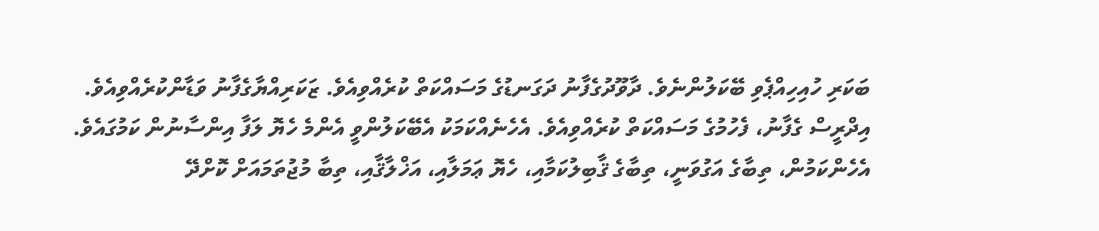ބަކަރި ހުއިހިއްޕެވި ބޭކަލުންނެވެ. ދާވޫދުގެފާނު ދަގަނޑުގެ މަސައްކަތް ކުރެއްވިއެވެ. ޒަކަރިއްޔާގެފާނު ވަޑާންކުރެއްވިއެވެ. އިދްރީސް ގެފާނު، ފެހުމުގެ މަސައްކަތް ކުރެއްވިއެވެ. އެހެނެއްކަމަކު އެބޭކަލުންވީ އެންމެ ހެޔޮ ލަފާ އިންސާނުން ކަމުގައެވެ.
އެހެންކަމުން، ތިބާގެ އަގުވަނީ، ތިބާގެ ޤާބިލުކަމާއި، ހެޔޮ ޢަމަލާއި، އަޚްލާޤާއި، ތިބާ މުޖުތަމައަށް ކޮށްދޭ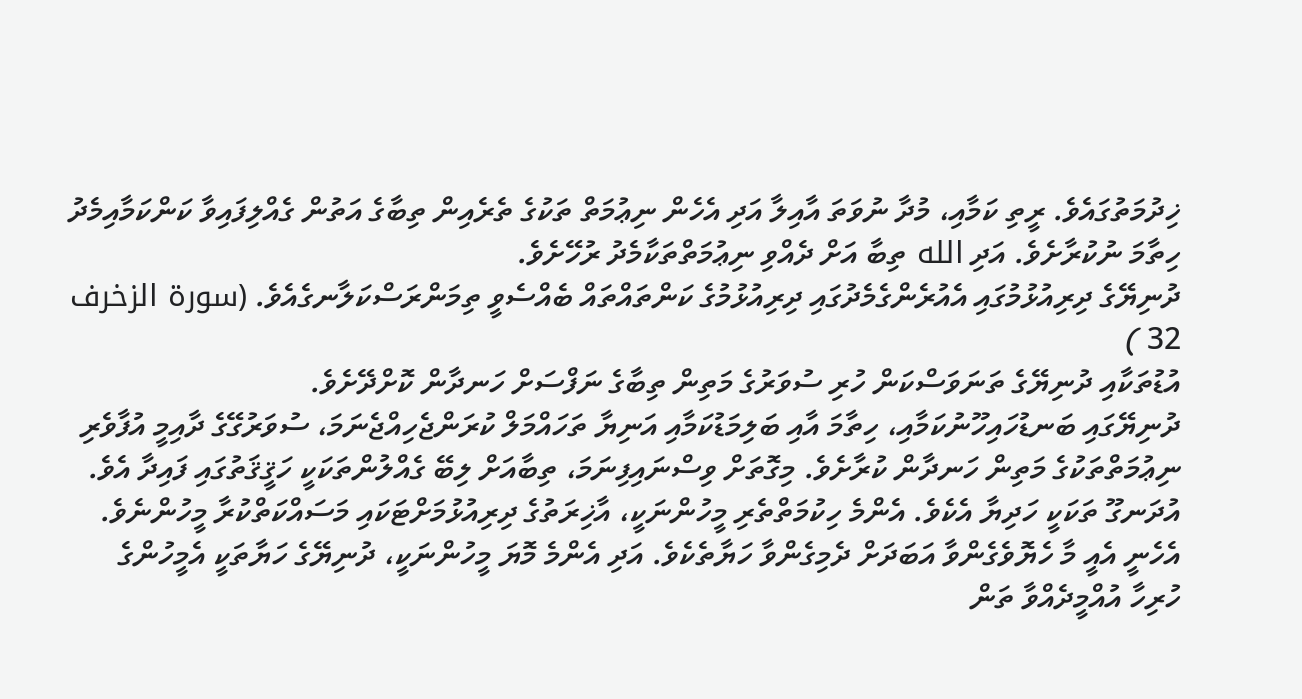ޚިދުމަތުގައެވެ. ރީތި ކަމާއި، މުދާ ނުވަތަ އާއިލާ އަދި އެހެން ނިޢުމަތް ތަކުގެ ތެރެއިން ތިބާގެ އަތުން ގެއްލިފައިވާ ކަންކަމާއިމެދު ހިތާމަ ނުކުރާށެވެ. އަދި الله ތިބާ އަށް ދެއްވި ނިޢުމަތްތަކާމެދު ރުހޭށެވެ.
ދުނިޔޭގެ ދިރިއުޅުމުގައި އެއުރެންގެމެދުގައި ދިރިއުޅުމުގެ ކަންތައްތައް ބެއްސެވީ ތިމަންރަސްކަލާނގެއެވެ. (سورة الزخرف 32 )
އުޑުތަކާއި ދުނިޔޭގެ ތަނަވަސްކަން ހުރި ސުވަރުގެ މަތިން ތިބާގެ ނަފްސަށް ހަނދާން ކޮށްދޭށެވެ.
ދުނިޔޭގައި ބަނޑުހައިހޫނުކަމާއި، ހިތާމަ އާއި ބަލިމަޑުކަމާއި އަނިޔާ ތަހައްމަލް ކުރަންޖެހިއްޖެނަމަ، ސުވަރުގޭގެ ދާއިމީ އުފާވެރި ނިޢުމަތްތަކުގެ މަތިން ހަނދާން ކުރާށެވެ. މިގޮތަށް ވިސްނައިފިނަމަ، ތިބާއަށް ލިބޭ ގެއްލުންތަކަކީ ހަޤީޤަތުގައި ފައިދާ އެވެ. އުދަނގޫ ތަކަކީ ހަދިޔާ އެކެވެ. އެންމެ ހިކުމަތްތެރި މީހުންނަކީ، އާޚިރަތުގެ ދިރިއުޅުމަށްޓަކައި މަސައްކަތްކުރާ މީހުންނެވެ. އެހެނީ އެއީ މާ ހެޔޮވެގެންވާ އަބަދަށް ދެމިގެންވާ ހަޔާތެކެވެ. އަދި އެންމެ މޮޔަ މީހުންނަކީ، ދުނިޔޭގެ ހަޔާތަކީ އެމީހުންގެ ހުރިހާ އުއްމީދެއްވާ ތަން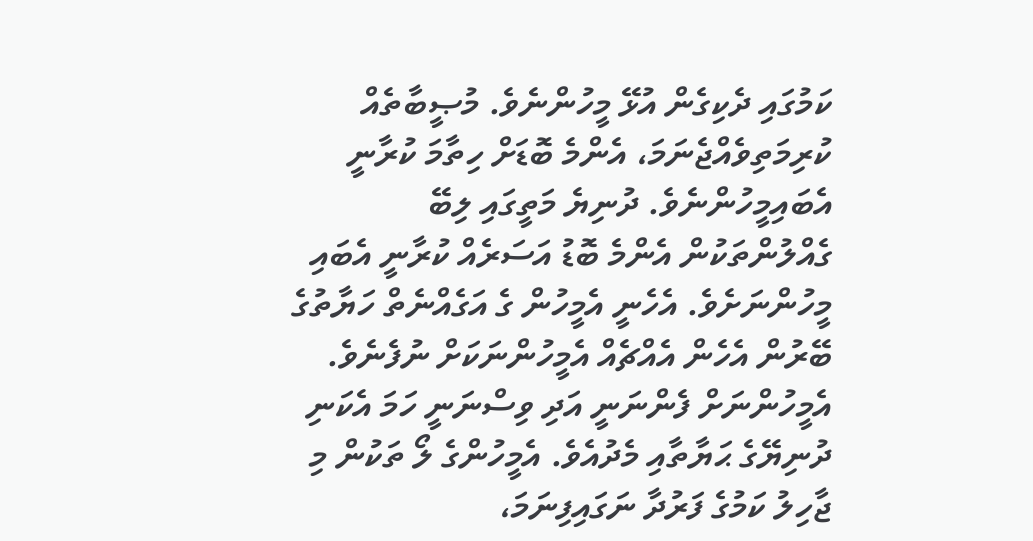ކަމުގައި ދެކިގެން އުޅޭ މީހުންނެވެ. މުޞީބާތެއް ކުރިމަތިވެއްޖެނަމަ، އެންމެ ބޮޑަށް ހިތާމަ ކުރާނީ އެބައިމީހުންނެވެ. ދުނިޔެ މަތީގައި ލިބޭ ގެއްލުންތަކުން އެންމެ ބޮޑު އަސަރެއް ކުރާނީ އެބައި މީހުންނަށެވެ. އެހެނީ އެމީހުން ގެ އަގެއްނެތް ހަޔާތުގެ ބޭރުން އެހެން އެއްޗެއް އެމީހުންނަކަށް ނުފެނެވެ. އެމީހުންނަށް ފެންނަނީ އަދި ވިސްނަނީ ހަމަ އެކަނި ދުނިޔޭގެ ޙަޔާތާއި މެދުއެވެ. އެމީހުންގެ ލޯ ތަކުން މި ޖާހިލު ކަމުގެ ފަރުދާ ނަގައިފިނަމަ،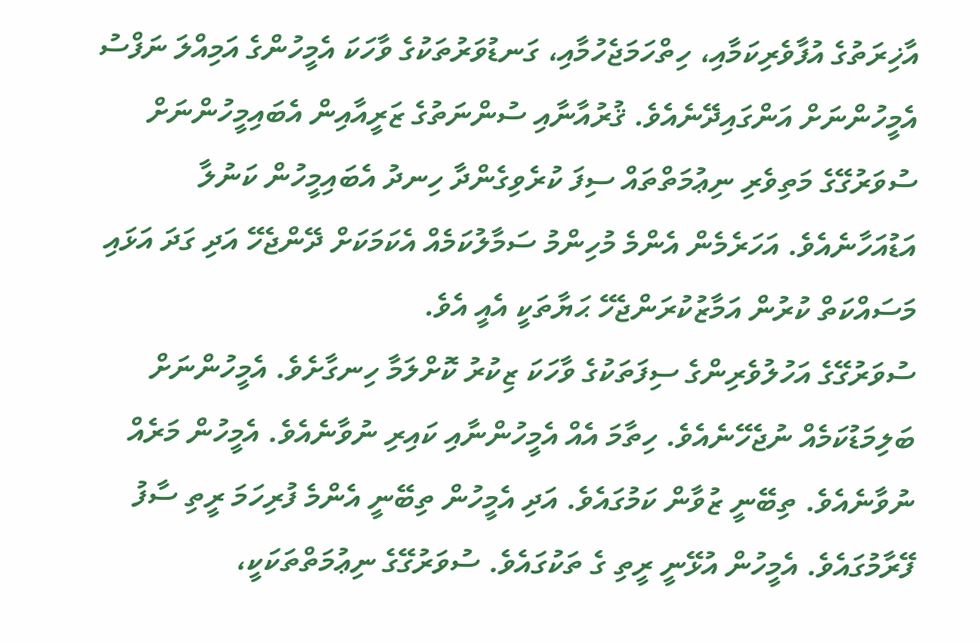އާޚިރަތުގެ އުފާވެރިކަމާއި، ހިތްހަމަޖެހުމާއި، ގަނޑުވަރުތަކުގެ ވާހަކަ އެމީހުންގެ އަމިއްލަ ނަފްސު އެމީހުންނަށް އަންގައިދޭނެއެވެ. ޤުރުއާނާއި ސުންނަތުގެ ޒަރީއާއިން އެބައިމީހުންނަށް ސުވަރުގޭގެ މަތިވެރި ނިޢުމަތްތައް ސިފަ ކުރެވިގެންދާ ހިނދު އެބައިމީހުން ކަނުލާ އަޑުއަހާނެއެވެ. އަހަރެމެން އެންމެ މުހިންމު ސަމާލުކަމެއް އެކަމަކަށް ދޭންޖެހޭ އަދި ގަދަ އަޅައި މަސައްކަތް ކުރުން އަމާޒުކުރަންޖެހޭ ޙަޔާތަކީ އެއީ އެވެ.
ސުވަރުގޭގެ އަހުލުވެރިންގެ ސިފަތަކުގެ ވާހަކަ ޒިކުރު ކޮށްލަމާ ހިނގާށެވެ. އެމީހުންނަށް ބަލިމަޑުކަމެއް ނުޖެހޭނެއެވެ. ހިތާމަ އެއް އެމީހުންނާއި ކައިރި ނުވާނެއެވެ. އެމީހުން މަރެއް ނުވާނެއެވެ. ތިބޭނީ ޒުވާން ކަމުގައެވެ. އަދި އެމީހުން ތިބޭނީ އެންމެ ފުރިހަމަ ރީތި ސާފު ފޭރާމުގައެވެ. އެމީހުން އުޅޭނީ ރީތި ގެ ތަކުގައެވެ. ސުވަރުގޭގެ ނިޢުމަތްތަކަކީ،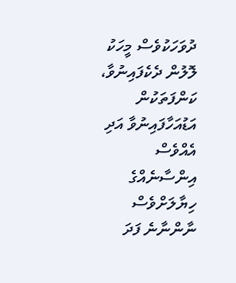ދުވަހަކުވެސް މީހަކު ލޮލުން ދެކެފައިނުވާ، ކަންފަތަކުން އަޑުއަހާފައިނުވާ އަދި އެއްވެސް އިންސާނެއްގެ ހިޔާލަށްވެސް ނާންނާނެ ފަދަ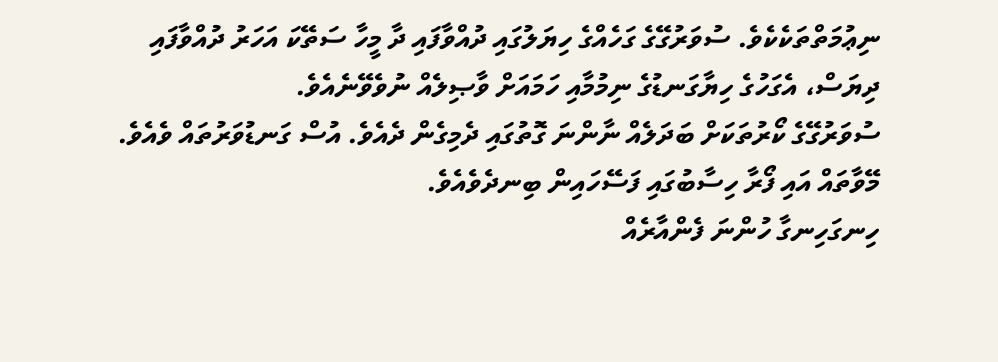ނިޢުމަތްތަކެކެވެ. ސުވަރުގޭގެ ގަހެއްގެ ހިޔަލުގައި ދުއްވާފައި ދާ މީހާ ސަތޭކަ އަހަރު ދުއްވާފައި ދިޔަސް، އެގަހުގެ ހިޔާގަނޑުގެ ނިމުމާއި ހަމައަށް ވާޞިލެއް ނުވެވޭނެއެވެ.
ސުވަރުގޭގެ ކޯރުތަކަށް ބަދަލެއް ނާންނަ ގޮތުގައި ދެމިގެން ދެއެވެ. އުސް ގަނޑުވަރުތައް ވެއެވެ. މޭވާތައް އައި ފޯރާ ހިސާބުގައި ފަސޭހައިން ބިނދެވެއެވެ.
ހިނގަހިނގާ ހުންނަ ފެންއާރެއް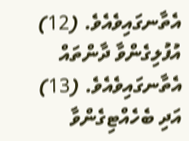އެތާނގައިވެއެވެ. (12) އުފުލިގެންވާ ދާންތައް އެތާނގައިވެއެވެ. (13) އަދި ބެހެއްޓިގެންވާ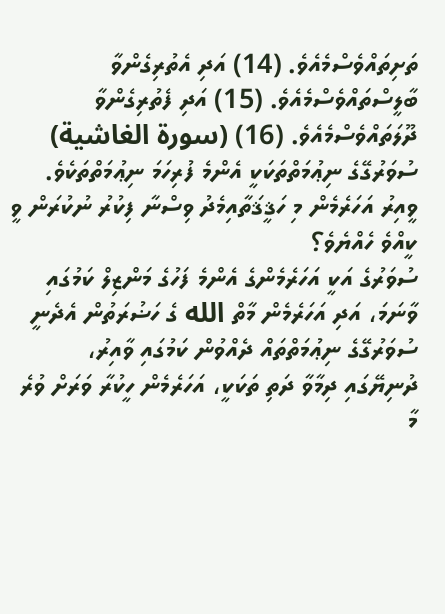ތަށިތައްވެސްމެއެވެ. (14) އަދި އެތުރިގެންވާ ބާލީސްތައްވެސްމެއެވެ. (15) އަދި ފެތުރިގެންވާ ދޫލަތައްވެސްމެއެވެ. (16) (سورة الغاشية)
ސުވަރުގޭގެ ނިޢުމަތްތަކަކީ އެންމެ ފުރިހަމަ ނިޢުމަތްތަކެވެ. ވީއިރު އަހަރެމެން މި ހަޤީޤަތާއިމެދު ވިސްނާ ފިކުރު ނުކުރަން ވީ ކީއްވެ ހެއްޔެވެ؟
ސުވަރުގެ އަކީ އަހަރެމެންގެ އެންމެ ފަހުގެ މަންޒިލް ކަމުގައި ވާނަމަ، އަދި އަހަރެމެން މާތް الله ގެ ހަޟުރަތުން އެދެނީ ސުވަރުގޭގެ ނިޢުމަތްތައް ދެއްވުން ކަމުގައި ވާއިރު، ދުނިޔޭގައި ދިމާވާ ދަތި ތަކަކީ، އަހަރެމެން ހީކުރާ ވަރަށް ވުރެ މާ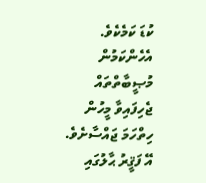ކުޑަ ކަމެކެވެ. އެހެންކަމުން މުޞީބާތްތައް ޖެހިފައިވާ މީހުން ހިތްހަމަ ޖައްސާށެވެ.
އޭ ފަޤީރު ޙާލުގައި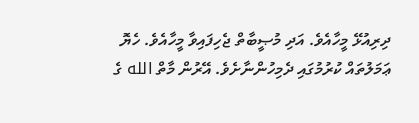ދިރިއުޅޭ މީހާއެވެ. އަދި މުޞީބާތް ޖެހިފައިވާ މީހާއެވެ. ހެޔޮ ޢަމަލުތައް ކުރުމުގައި ދެމިހުންނާށެވެ. އޭރުން މާތް الله ގެ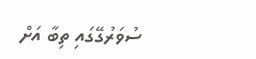ސުވަރުގޭގައި ތިބާ އަށް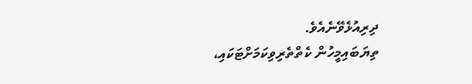ދިރިއުޅެވޭނެއެވެ.
ތިޔަބައިމީހުން ކެތްތެރިވިކަމަށްޓަކައި،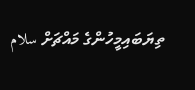ތިޔަބައިމީހުންގެ މައްޗަށް سلام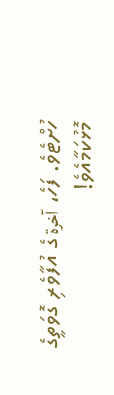ހުށްޓެވެ. ފަހެ، آخرة ގެ އުފާވެރި ގޮވަތީގެ މޮޅުކަމާއެވެ!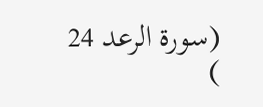(سورة الرعد 24 )